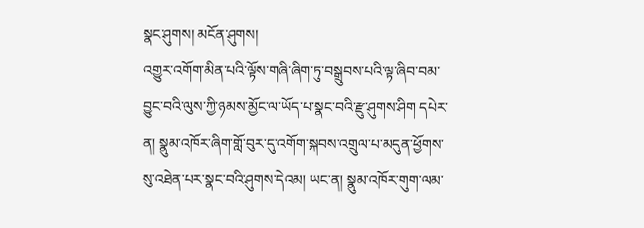སྣང་ཤུགས། མངོན་ཤུགས།
འགྱུར་འགོག་མིན་པའི་ལྟོས་གཞི་ཞིག་ཏུ་བསྒྲུབས་པའི་ལྟ་ཞིབ་བམ་བྱུང་བའི་ལུས་ཀྱི་ཉམས་མྱོང་ལ་ཡོད་པ་སྣང་བའི་རྫུ་ཤུགས་ཤིག དཔེར་ན། སྣུམ་འཁོར་ཞིག་གློ་བུར་དུ་འགོག་སྐབས་འགྲུལ་པ་མདུན་ཕྱོགས་སུ་འཐེན་པར་སྣང་བའི་ཤུགས་དེའམ། ཡང་ན། སྣུམ་འཁོར་གུག་ལམ་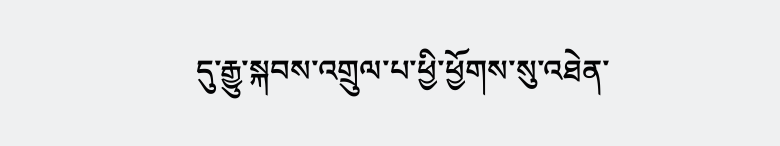དུ་རྒྱུ་སྐབས་འགྲུལ་པ་ཕྱི་ཕྱོགས་སུ་འཐེན་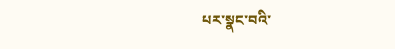པར་སྣང་བའི་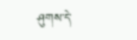ཤུགས་དེ་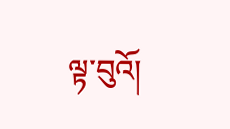ལྟ་བུའོ།